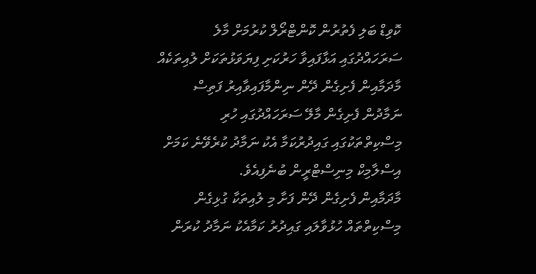ކޮވިޑް ބަލި ފެތުރުން ކޮންޓްރޯލް ކުރުމަށް މާލެ ސަރަހައްދުގައި އަޅާފައިވާ ހަރުކަށި ފިޔަވަޅުތަކަށް ލުއިތަކެއް މާދަމާއިން ފެށިގެން ދޭން ނިންމާފައިވާއިރު ފަތިސް ނަމާދުން ފެށިގެން މާލޭ ސަރަހައްދުގައި ހުރި މިސްކިތްތަކުގައި ގައިދުރުކަމާ އެކު ނަމާދު ކުރެވޭނެ ކަމަށް އިސްލާމިކް މިނިސްޓްރީން ބުނެފިއެވެ.
މާދަމާއިން ފެށިގެން ދޭން ފަށާ މި ލުއިތަކާ ގުޅިގެން މިސްކިތްތައް ހުޅުވާލައި ގައިދުރު ކަމާއެކު ނަމާދު ކުރަން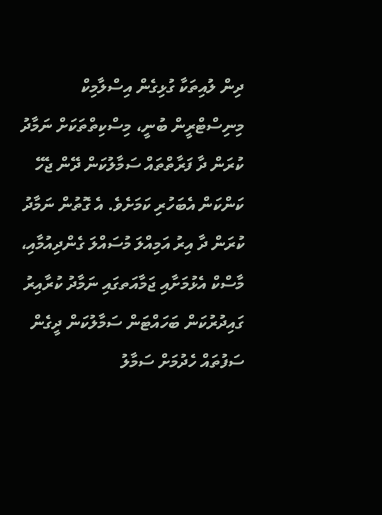ދިން ލުއިތަކާ ގުޅިގެން އިސްލާމިކް މިނިސްޓްރީން ބުނީ، މިސްކިތްތަކަށް ނަމާދު ކުރަން ދާ ފަރާތްތައް ސަމާލުކަން ދޭން ޖެހޭ ކަންކަން އެބަހުރި ކަމަށެވެ. އެ ގޮތުން ނަމާދު ކުރަން ދާ އިރު އަމިއްލަ މުސައްލަ ގެންދިއުމާއި، މާސްކް އެޅުމަށާއި ޖަމާއަތގައި ނަމާދު ކުރާއިރު ގައިދުރުކަން ބަހައްޓަން ސަމާލުކަން ދީގެން ސަފުތައް ހެދުމަށް ސަމާލު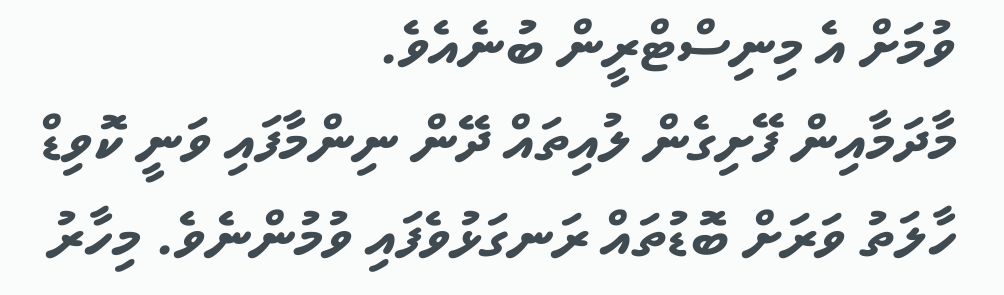ވުމަށް އެ މިނިސްޓްރީން ބުނެއެވެ.
މާދަމާއިން ފޭށިގެން ލުއިތައް ދޭން ނިންމާފައި ވަނީ ކޮވިޑް ހާލަތު ވަރަށް ބޮޑުތައް ރަނގަޅުވެފައި ވުމުންނެވެ. މިހާރު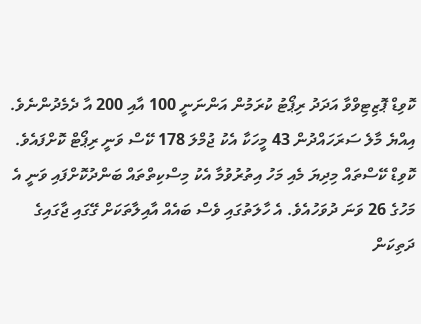ކޮވިޑް ޕޮޒިޓިވްވާ އަދަދު ރިޕޯޓު ކުރަމުން އަންނަނީ 100 އާއި 200 އާ ދެމެދުންނެވެ. އިއްޔެ މާލެ ސަރަހައްދުން 43 މީހަކާ އެކު ޖުމްލަ 178 ކޭސް ވަނީ ރިޕޯޓް ކޮށްފައެވެ.
ކޮވިޑް ކޭސްތައް މިދިޔަ މެއި މަހު އިތުރުވުމާ އެކު މިސްކިތްތައް ބަންދުކޮށްފައި ވަނީ އެ މަހުގެ 26 ވަނަ ދުވަހުއެވެ. އެ ހާލަތުގައި ވެސް ބައެއް އާއިލާތަކަށް ގޭގައި ޖާގައިގެ ދަތިކަން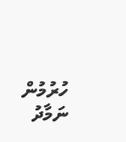ހުރުމުން ނަމާދު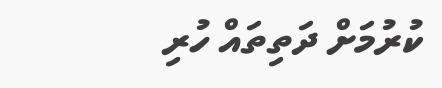ކުރުމަށް ދަތިތައް ހުރި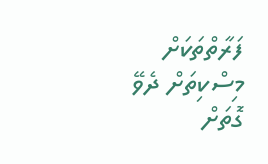ފަރާތްތަކަށް މިސްކިތަށް ދެވޭ ގޮތަށް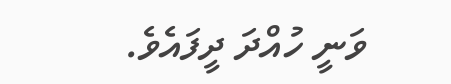ވަނީ ހުއްދަ ދީފައެވެ.